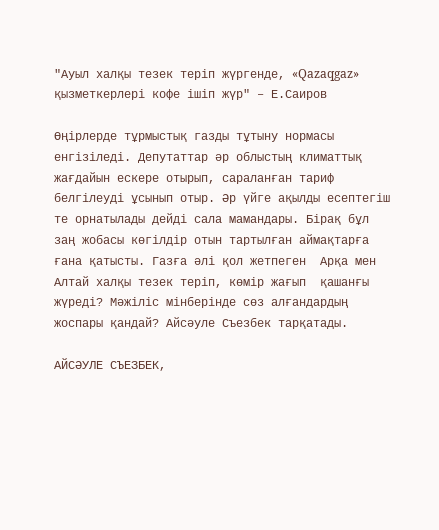"Ауыл халқы тезек теріп жүргенде, «Qazaqgaz» қызметкерлері кофе ішіп жүр" – Е.Саиров

Өңірлерде тұрмыстық газды тұтыну нормасы енгізіледі. Депутаттар әр облыстың климаттық жағдайын ескере отырып, сараланған тариф белгілеуді ұсынып отыр. Әр үйге ақылды есептегіш те орнатылады дейді сала мамандары. Бірақ бұл заң жобасы көгілдір отын тартылған аймақтарға ғана қатысты. Газға әлі қол жетпеген  Арқа мен Алтай халқы тезек теріп, көмір жағып  қашанғы жүреді? Мәжіліс мінберінде сөз алғандардың жоспары қандай? Айсәуле Съезбек тарқатады.

АЙСӘУЛЕ СЪЕЗБЕК,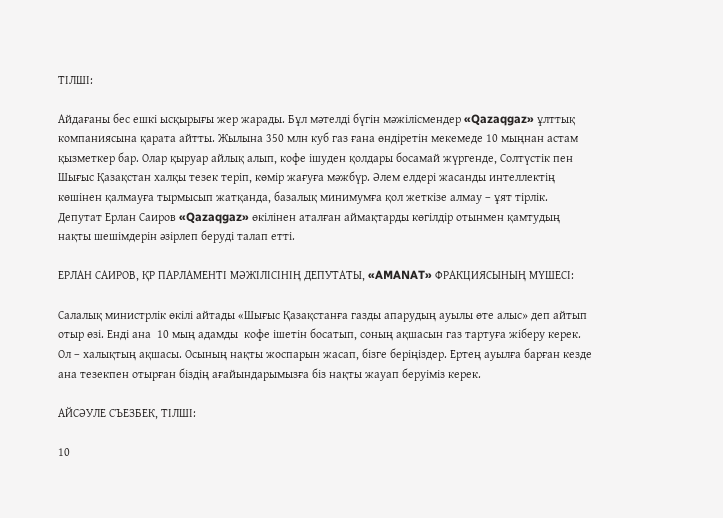ТІЛШІ:

Айдағаны бес ешкі ысқырығы жер жарады. Бұл мәтелді бүгін мәжілісмендер «Qazaqgaz» ұлттық компаниясына қарата айтты. Жылына 350 млн куб газ ғана өндіретін мекемеде 10 мыңнан астам қызметкер бар. Олар қыруар айлық алып, кофе ішуден қолдары босамай жүргенде, Солтүстік пен Шығыс Қазақстан халқы тезек теріп, көмір жағуға мәжбүр. Әлем елдері жасанды интеллектің көшінен қалмауға тырмысып жатқанда, базалық минимумға қол жеткізе алмау – ұят тірлік. Депутат Ерлан Саиров «Qazaqgaz» өкілінен аталған аймақтарды көгілдір отынмен қамтудың нақты шешімдерін әзірлеп беруді талап етті.

ЕРЛАН САИРОВ, ҚР ПАРЛАМЕНТІ МӘЖІЛІСІНІҢ ДЕПУТАТЫ, «AMANAT» ФРАКЦИЯСЫНЫҢ МҮШЕСІ:

Салалық министрлік өкілі айтады «Шығыс Қазақстанға газды апарудың ауылы өте алыс» деп айтып отыр өзі. Енді ана  10 мың адамды  кофе ішетін босатып, соның ақшасын газ тартуға жіберу керек. Ол – халықтың ақшасы. Осының нақты жоспарын жасап, бізге беріңіздер. Ертең ауылға барған кезде ана тезекпен отырған біздің ағайындарымызға біз нақты жауап беруіміз керек.

АЙСӘУЛЕ СЪЕЗБЕК, ТІЛШІ:

10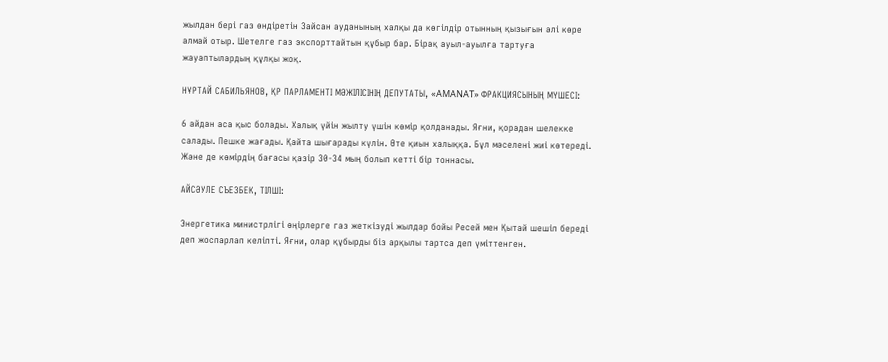жылдан бері газ өндіретін Зайсан ауданының халқы да көгілдір отынның қызығын әлі көре алмай отыр. Шетелге газ экспорттайтын құбыр бар. Бірақ ауыл-ауылға тартуға жауаптылардың құлқы жоқ.

НҰРТАЙ САБИЛЬЯНОВ, ҚР ПАРЛАМЕНТІ МӘЖІЛІСІНІҢ ДЕПУТАТЫ, «AMANAT» ФРАКЦИЯСЫНЫҢ МҮШЕСІ:

6 айдан аса қыс болады. Халық үйін жылту үшін көмір қолданады. Яғни, қорадан шелекке салады. Пешке жағады. Қайта шығарады күлін. Өте қиын халыққа. Бұл мәселені жиі көтереді.  Және де көмірдің бағасы қазір 30-34 мың болып кетті бір тоннасы.

АЙСӘУЛЕ СЪЕЗБЕК, ТІЛШІ:

Энергетика министрлігі өңірлерге газ жеткізуді жылдар бойы Ресей мен Қытай шешіп береді деп жоспарлап келіпті. Яғни, олар құбырды біз арқылы тартса деп үміттенген.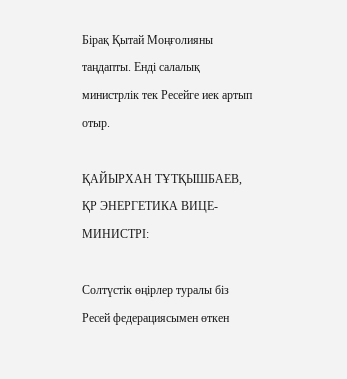Бірақ Қытай Моңғолияны таңдапты. Енді салалық министрлік тек Ресейге иек артып отыр.

ҚАЙЫРХАН ТҰТҚЫШБАЕВ, ҚР ЭНЕРГЕТИКА ВИЦЕ-МИНИСТРІ:

Солтүстік өңірлер туралы біз Ресей федерациясымен өткен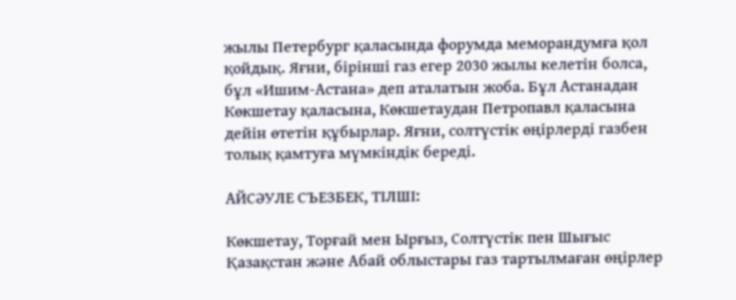жылы Петербург қаласында форумда меморандумға қол қойдық. Яғни, бірінші газ егер 2030 жылы келетін болса, бұл «Ишим-Астана» деп аталатын жоба. Бұл Астанадан Көкшетау қаласына, Көкшетаудан Петропавл қаласына дейін өтетін құбырлар. Яғни, солтүстік өңірлерді газбен толық қамтуға мүмкіндік береді.

АЙСӘУЛЕ СЪЕЗБЕК, ТІЛШІ:

Көкшетау, Торғай мен Ырғыз, Солтүстік пен Шығыс Қазақстан және Абай облыстары газ тартылмаған өңірлер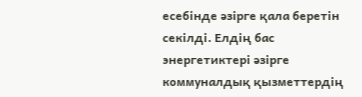есебінде әзірге қала беретін секілді. Елдің бас энергетиктері әзірге коммуналдық қызметтердің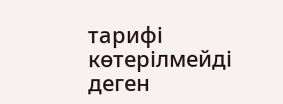тарифі көтерілмейді деген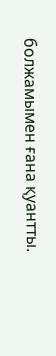болжамымен ғана қуантты.